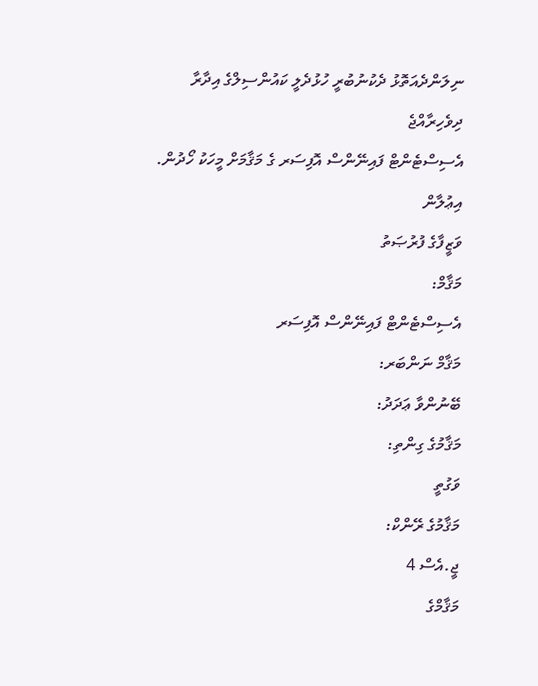ނިލަންދެއަތޮޅު ދެކުނުބުރީ ހުޅުދެލީ ކައުންސިލްގެ އިދާރާ
ދިވެހިރާއްޖެ
އެސިސްޓެންޓް ފައިނޭންސް އޮފިސަރ ގެ މަޤާމަށް މީހަކު ހޯދުން.
އިޢުލާން
ވަޒީފާގެ ފުރުޞަތު
މަޤާމް:
އެސިސްޓެންޓް ފައިނޭންސް އޮފިސަރ
މަޤާމް ނަންބަރ:
ބޭނުންވާ ޢަދަދު:
މަޤާމުގެ ގިންތި:
ވަގުތީ
މަޤާމުގެ ރޭންކް:
ޖީ.އެސް 4
މަޤާމްގެ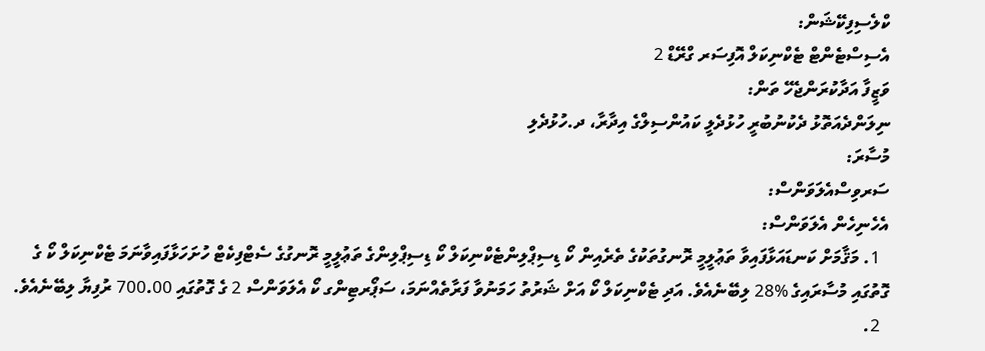ކްލެސިފިކޭޝަން:
އެސިސްޓެންޓް ޓެކްނިކަލް އޮފިސަރ ގްރޭޑް 2
ވަޒީފާ އަދާކުރަންޖެހޭ ތަން:
ނިލަންދެއަތޮޅު ދެކުނުބުރީ ހުޅުދެލީ ކައުންސިލްގެ އިދާރާ، ދ.ހުޅުދެލި
މުސާރަ:
ސަރވިސްއެލަވަންސް:
އެހެނިހެން އެލަވަންސް:
  1. މަޤާމަށް ކަނޑައަޅާފައިވާ ތަޢުލީމީ ރޮނގުތަކުގެ ތެރެއިން ކޯ ޑިސިޕްލިންޓެކްނިކަލް ކޯ ޑިސިޕްލިންގެ ތަޢުލީމީ ރޮނގުގެ ސެޓްފިކެޓް ހުށަހަޅާފައިވާނަމަ ޓެކްނިކަލް ކޯ ގެ ގޮތުގައި މުސާރައިގެ %28 ލިބޭނެއެވެ. އަދި ޓެކްނިކަލް ކޯ އަށް ޝަރުތު ހަމަނުވާ ފަރާތެއްނަމަ، ސަޕޯރޓިންގ ކޯ އެލަވަންސް 2 ގެ ގޮތުގައި 700.00 ރުފިޔާ ލިބޭނެއެވެ.
  2.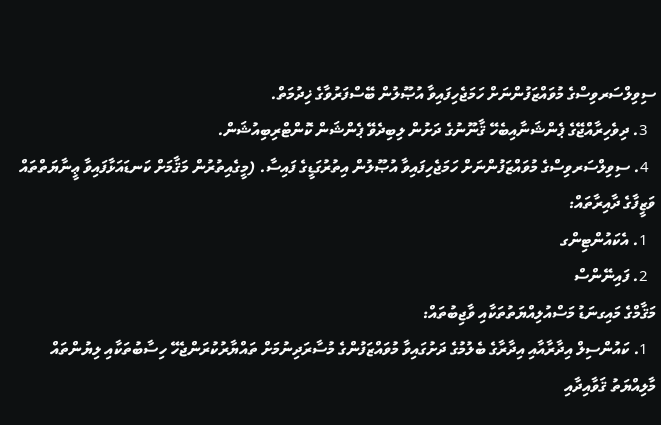ސިވިލްސަރވިސްގެ މުވައްޒަފުންނަށް ހަމަޖެހިފައިވާ އުޞޫލުން ބޭސްފަރުވާގެ ޚިދުމަތް.
  3. ދިވެހިރާއްޖޭގެ ޕެންޝަނާއިބެހޭ ޤާނޫނުގެ ދަށުން ލިބިދެވޭ ޕެންޝަން ކޮންޓްރިބިއުޝަން.
  4. ސިވިލްސަރވިސްގެ މުވައްޒަފުންނަށް ހަމަޖެހިފައިވާ އުޞޫލުން އިތުރުގަޑީގެ ފައިސާ. (މީގެއިތުރުން މަޤާމަށް ކަނޑައަޅާފައިވާ ޢީނާޔަތްތައް
ވަޒީފާގެ ދާއިރާތައް:
  1. އެކައުންޓިންގ
  2. ފައިނޭންސް
މަޤާމްގެ މައިގނަޑު މަސްއުލިއްޔަތުތަކާއި ވާޖިބުތައް:
  1. ކައުންސިލް އިދާރާއާއި އިދާރާގެ ބެލުމުގެ ދަށުގައިވާ މުވައްޒަފުންގެ މުސާރަދިނުމަށް ތައްޔާރުކުރަންޖެހޭ ހިސާބުތަކާއި ލިޔުންތައް މާލިއްޔަތު ޤަވާއިދާއި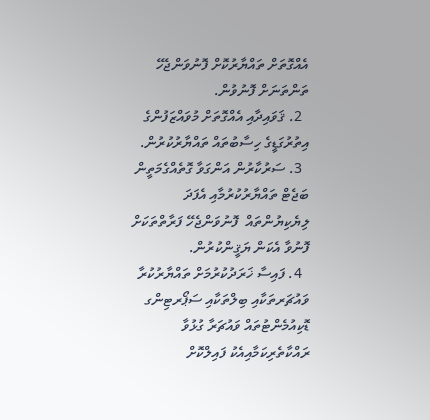އެއްގޮތަށް ތައްޔާރުކޮށް ފޮނުވަންޖެހޭ ތަންތަނަށް ފޮނުވުން.
  2. ޤަވައިދާއި އެއްގޮތަށް މުވައްޒަފުންގެ އިތުރުގަޑީގެ ހިސާބުތައް ތައްޔާރުކުރުން.
  3. ސަރުކާރުން އަންގަވާ ގޮތެއްގެމަތީން ބަޖެޓް ތައްޔާރުކުރުމާއި އެފަދަ ލިޔެކިޔުންތައް  ފޮނުވަންޖެހޭ ފަރާތްތަކަށް ފޮނުވާ އެކަން ޔަޤީންކުރުން.
  4. ފައިސާ ޚަރަދުކުރުމަށް ތައްޔާރުކުރާ ވައުޗަރތަކާއި ބިލްތަކާއި ސަޕޯރޓިންގ ޑޮކިއުމެންޓުތައް ވައުޗަރާ ގުޅުވާ  ރައްކާތެރިކަމާއިއެކު ފައިލްކޮށް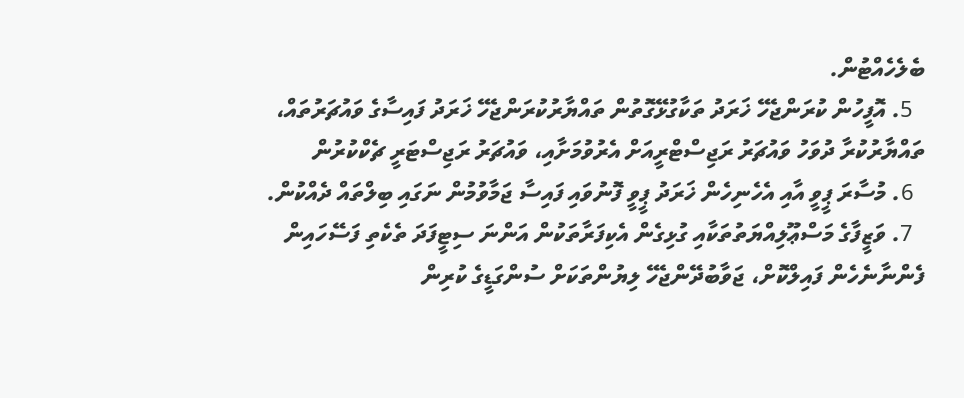ބެލެހެއްޓުން.
  5. އޮފީހުން ކުރަންޖެހޭ ޚަރަދު ތަކާގުޅޭގޮތުން ތައްޔާރުކުރަންޖެހޭ ޚަރަދު ފައިސާގެ ވައުޗަރުތައް، ތައްޔާރުކުރާ ދުވަހު ވައުޗަރު ރަޖިސްޓްރީއަށް އެރުވުމަށާއި، ވައުޗަރު ރަޖިސްޓަރީ ޗެކްކުރުން
  6. މުސާރަ ޕީވީ އާއި އެހެނިހެން ޚަރަދު ޕީވީ ފޮނުވައި ފައިސާ ޖަމާވުމުން ނަގައި ބިލްތައް ދެއްކުން.
  7. ވަޒީފާގެ މަސްޢޫލިއްޔަތުތަކާއި ގުޅިގެން އެކިފަރާތަކުން އަންނަ ސިޓީފަދަ ތެކެތި ފަސޭހައިން ފެންނާނެހެން ފައިލްކޮށް، ޖަވާބުދޭންޖެހޭ ލިޔުންތަކަށް ސުންގަޑީގެ ކުރިން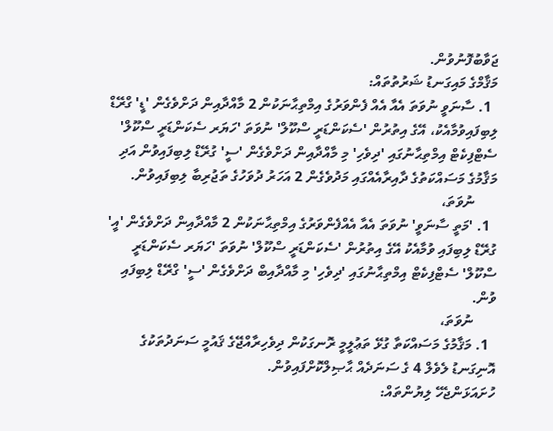ޖަވާބުފޮނުވުން.
މަޤާމްގެ މައިގަނޑު ޝަރުތުތައް:
  1. ސާނަވީ ނުވަތަ އެއާ އެއް ފެންވަރުގެ އިމްތިޙާނަކުން 2 މާއްދާއިން ދަށްވެގެން 'ޑީ' ގްރޭޑް ލިބިފައިވުމާއެކު، އޭގެ އިތުރުން 'ސެކަންޑަރީ ސްކޫލް' ނުވަތަ 'ހަޔަރ ސެކަންޑަރީ ސްކޫލް' ސެޓްފިކެޓް އިމްތިޙާނުގައި 'ދިވެހި' މި މާއްދާއިން ދަށްވެގެން 'ސީ' ގުރޭޑް ލިބިފައިވުން އަދި މަޤާމުގެ މަސައްކަތުގެ ދާއިރާއެއްގައި މަދުވެގެން 2 އަހަރު ދުވަހުގެ ތަޖުރިބާ ލިބިފައިވުން.
      ނުވަތަ،
  1. 'މަތީ ސާނަވީ' ނުވަތަ އެއާ އެއްފެންވަރުގެ އިމްތިޙާނަކުން 2 މާއްދާއިން ދަށްވެގެން 'އީ' ގުރޭޑް ލިބިފައި ވުމާއެކު އޭގެ އިތުރުން 'ސެކަންޑަރީ ސްކޫލް' ނުވަތަ 'ހަޔަރ ސެކަންޑަރީ ސްކޫލް' ސެޓްފިކެޓް އިމްތިޙާނުގައި 'ދިވެހި' މި މާއްދާއިބް ދަށްވެގެން 'ސީ' ގްރޭޑް ލިބިފައި ވުން.
      ނުވަތަ،
  1. މަޤާމުގެ މަސައްކަތާ ގުޅޭ ތަޢުލީމީ ރޮނގަކުން ދިވެހިރާއްޖޭގެ ޤައުމީ ސަނަދުތަކުގެ އޮނިގަނޑު ލެވެލް 4 ގެ ސަނަދެއް ޙާޞިލްކޮށްފައިވުން.
ހުށައަޅަންޖެހޭ ލިޔުންތައް: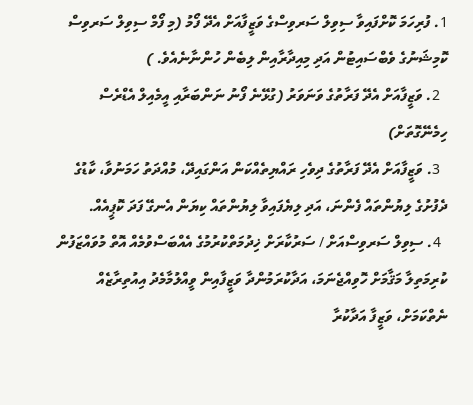1. ފުރިހަމަ ކޮށްފައިވާ ސިވިލް ސަރވިސްގެ ވަޒީފާއަށް އެދޭ ފޯމު (މި ފޯމް ސިވިލް ސަރވިސް ކޮމިޝަނުގެ ވެބްސައިޓުން އަދި މިއިދާރާއިން ލިބެން ހުންނާނެއެވެ. )
  2. ވަޒީފާއަށް އެދޭ ފަރާތުގެ ވަނަވަރު (ގުޅޭނެ ފޯނު ނަންބަރާއި އީމެއިލް އެޑްރެސް ހިމެނޭގޮތަށް)
  3. ވަޒީފާއަށް އެދޭ ފަރާތުގެ ދިވެހި ރައްޔިތެއްކަން އަންގައިދޭ، މުއްދަތު ހަމަނުވާ، ކާޑުގެ ދެފުށުގެ ލިޔުންތައް ފެންނަ، އަދި ލިޔެފައިވާ ލިޔުންތައް ކިޔަން އެނގޭ ފަދަ ކޮޕީއެއް.
  4. ސިވިލް ސަރވިސްއަށް / ސަރުކާރަށް ޚިދުމަތްކުރުމުގެ އެއްބަސްވުމެއް އޮތް މުވައްޒަފުން ކުރިމަތިލާ މަޤާމަށް ހޮވިއްޖެނަމަ، އަދާކުރަމުންދާ ވަޒީފާއިން ވީއްލުމާމެދު އިއުތިރާޒެއް ނެތްކަމަށް، ވަޒީފާ އަދާކުރާ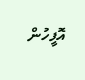އޮފީހުން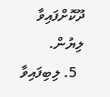ދޫކޮށްފައިވާ ލިޔުން.
  5. ލިބިފައިވާ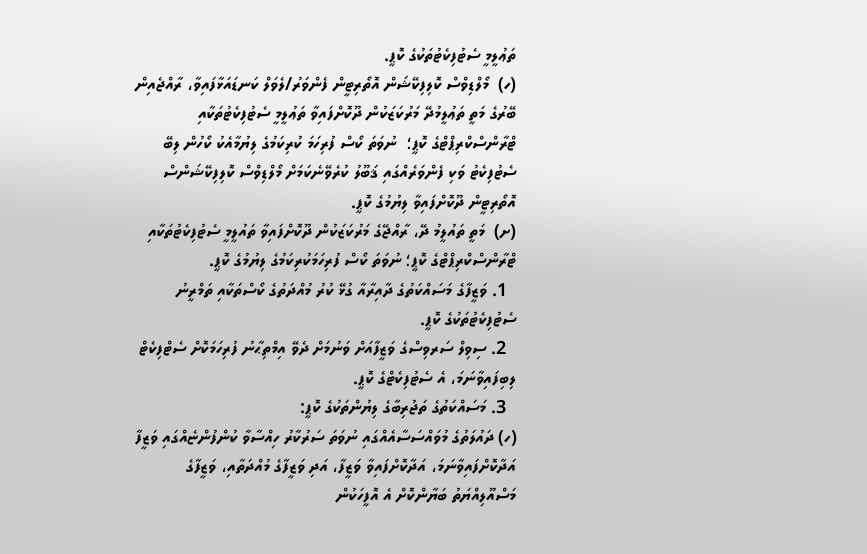ތަޢުލީމީ ސެޓުފިކެޓުތަކުގެ ކޮޕީ.
(ހ)  މޯލްޑިވްސް ކޮލިފިކޭޝަން އޮތޯރިޓީން ފެންވަރު/ލެވަލް ކަނޑައަޅާފައިވާ، ރާއްޖެއިން ބޭރުގެ މަތީ ތަޢުލީމުދޭ މަރުކަޒަކުން ދޫކޮށްފައިވާ ތަޢުލީމީ ސެޓުފިކެޓުތަކާއި ޓްރާންސްކްރިޕްޓްގެ ކޮޕީ؛  ނުވަތަ ކޯސް ފުރިހަމަ ކުރިކަމުގެ ލިޔުމާއެކު ކޯހުން ލިބޭ ސެޓުފިކެޓު ވަކި ފެންވަރެއްގައި ޤަބޫލު ކުރެވޭނެކަމަށް މޯލްޑިވްސް ކޮލިފިކޭޝަންސް އޮތޯރިޓީން ދޫކޮށްފައިވާ ލިޔުމުގެ ކޮޕީ.
(ށ)  މަތީ ތައުލީމު ދޭ، ރާއްޖޭގެ މަރުކަޒަކުން ދޫކޮށްފައިވާ ތައުލީމީ ސެޓުފިކެޓުތަކާއި ޓްރާންސްކްރިޕްޓްގެ ކޮޕީ؛ ނުވަތަ ކޯސް ފުރިހަމަކުރިކަމުގެ ލިޔުމުގެ ކޮޕީ.
  1. ވަޒީފާގެ މަސައްކަތުގެ ދާއިރާއާ ގުޅޭ ކުރު މުއްދަތުގެ ކޯސްތަކާއި ތަމްރީނު ސެޓުފިކެޓުތަކުގެ ކޮޕީ.
  2. ސިވިލް ސަރވިސްގެ ވަޒީފާއަށް ވަނުމަށް ދެވޭ އިމްތިޙާނު ފުރިހަމަކޮށް ސެޓްފިކެޓް ލިބިފައިވާނަމަ، އެ ސެޓުފިކެޓްގެ ކޮޕީ.
  3. މަސައްކަތުގެ ތަޖުރިބާގެ ލިޔުންތަކުގެ ކޮޕީ:
(ހ) ދައުލަތުގެ މުވައްސަސާއެއްގައި ނުވަތަ ސަރުކާރު ހިއްސާވާ ކުންފުންޏެއްގައި ވަޒީފާ އަދާކޮށްފައިވާނަމަ، އަދާކޮށްފައިވާ ވަޒީފާ، އަދި ވަޒީފާގެ މުއްދަތާއި، ވަޒީފާގެ މަސްއޫލިއްޔަތު ބަޔާންކޮށް އެ އޮފީހަކުން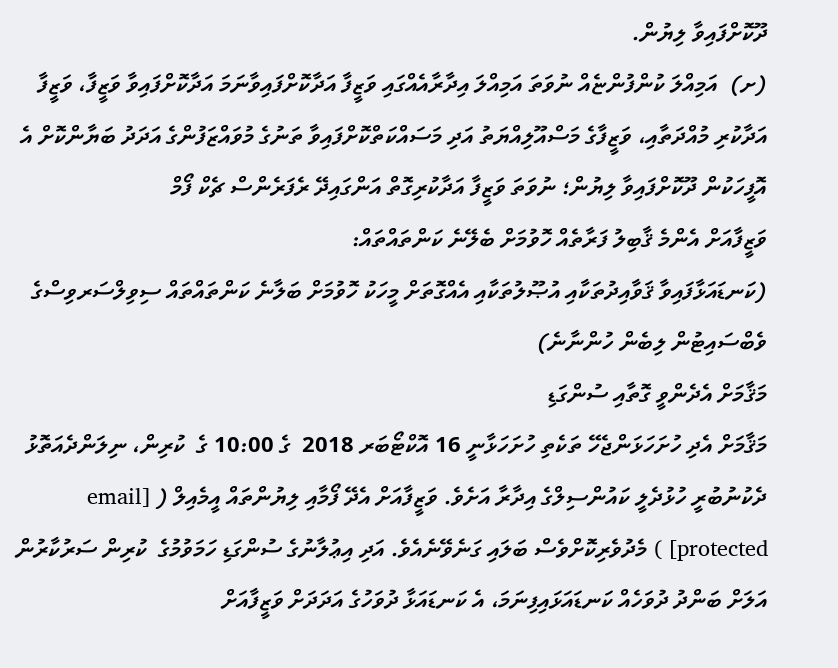ދޫކޮށްފައިވާ ލިޔުން.
(ށ)  އަމިއްލަ ކުންފުންޏެއް ނުވަތަ އަމިއްލަ އިދާރާއެއްގައި ވަޒީފާ އަދާކޮށްފައިވާނަމަ އަދާކޮށްފައިވާ ވަޒީފާ، ވަޒީފާ އަދާކުރި މުއްދަތާއި، ވަޒީފާގެ މަސްއޫލިއްޔަތު އަދި މަސައްކަތްކޮށްފައިވާ ތަނުގެ މުވައްޒަފުންގެ އަދަދު ބަޔާންކޮށް އެ އޮފީހަކުން ދޫކޮށްފައިވާ ލިޔުން؛ ނުވަތަ ވަޒީފާ އަދާކުރިގޮތް އަންގައިދޭ ރެފަރެންސް ޗެކް ފޯމް
ވަޒީފާއަށް އެންމެ ޤާބިލު ފަރާތެއް ހޮވުމަށް ބެލޭނެ ކަންތައްތައް:
(ކަނޑައަޅާފައިވާ ޤަވާއިދުތަކާއި އުޞޫލުތަކާއި އެއްގޮތަށް މީހަކު ހޮވުމަށް ބަލާނެ ކަންތައްތައް ސިވިލްސަރވިސްގެ ވެބްސައިޓުން ލިބެން ހުންނާނެ)
މަޤާމަށް އެދެންވީ ގޮތާއި ސުންގަޑި
މަޤާމަށް އެދި ހުށަހަޅަންޖެހޭ ތަކެތި ހުށަހަޅާނީ 16 އޮކްޓޯބަރ 2018  ގެ 10:00 ގެ  ކުރިން، ނިލަންދެއަތޮޅު ދެކުނުބުރީ ހުޅުދެލީ ކައުންސިލްގެ އިދާރާ އަށެވެ. ވަޒީފާއަށް އެދޭ ފޯމާއި ލިޔުންތައް އީމެއިލް ( [email protected] ) މެދުވެރިކޮށްވެސް ބަލައި ގަނެވޭނެއެވެ. އަދި އިޢުލާނުގެ ސުންގަޑި ހަމަވުމުގެ  ކުރިން ސަރުކާރުން އަލަށް ބަންދު ދުވަހެއް ކަނޑައަޅައިފިނަމަ، އެ ކަނޑައަޅާ ދުވަހުގެ އަދަދަށް ވަޒީފާއަށް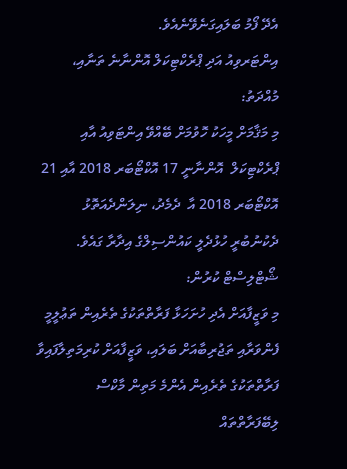އެދޭ ފޯމު ބަލައިގަނެވޭނެއެވެ.
އިންޓަރވިއު އަދި ޕްރެކްޓިކަލް އޮންނާނެ ތަނާއި، މުއްދަތު:
މި މަޤާމަށް މީހަކު ހޮވުމަށް ބޭއްވޭ އިންޓަވިއު އާއި ޕްރެކްޓިކަލް  އޮންނާނީ 17 އޮކްޓޯބަރ 2018 އާއި 21 އޮކްޓޯބަރ 2018 އާ  ދެމެދު، ނިލަންދެއަތޮޅު ދެކުނުބުރީ ހުޅުދެލީ ކައުންސިލްގެ އިދާރާ ގައެވެ.
ޝޯޓްލިސްޓް ކުރުން:
މި ވަޒީފާއަށް އެދި ހުށަހަޅާ ފަރާތްތަކުގެ ތެރެއިން ތަޢުލީމީ ފެންވަރާއި ތަޖުރިބާއަށް ބަލައި، ވަޒީފާއަށް ކުރިމަތިލާފައިވާ ފަރާތްތަކުގެ ތެރެއިން އެންމެ މަތިން މާކްސް ލިބޭފަރާތްތައް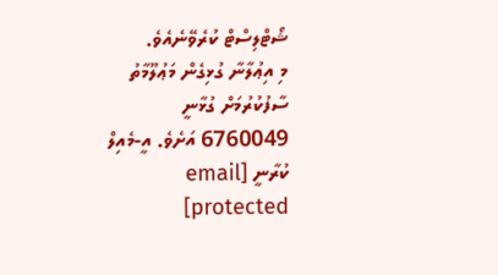ޝޯޓްލިސްޓް ކުރެވޭނެއެވެ.
މި އިޢުލާނާ ގުޅިގެން މަޢުލޫމާތު ސާފުކުރުމަށް ގުޅާނީ 6760049 އަށެވެ. އީ-މެއިލް ކުރާނީ [email protected]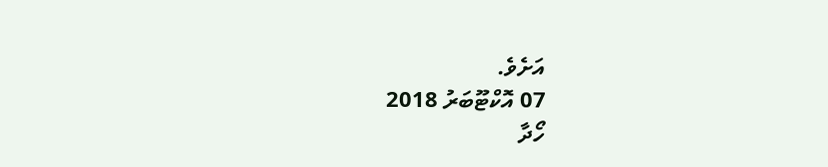އަށެވެ.
07 އޮކްޓޫބަރު 2018
ހޯދާ